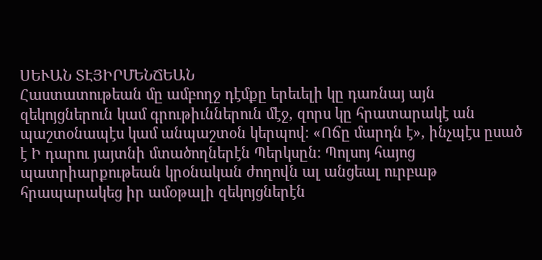ՍԵՒԱՆ ՏԷՅԻՐՄԵՆՃԵԱՆ
Հաստատութեան մը ամբողջ դէմքը երեւելի կը դառնայ այն զեկոյցներուն կամ գրութիւններուն մէջ, զորս կը հրատարակէ ան պաշտօնապէս կամ անպաշտօն կերպով։ «Ոճը մարդն է», ինչպէս ըսած է Ի դարու յայտնի մտածողներէն Պերկսըն։ Պոլսոյ հայոց պատրիարքութեան կրօնական ժողովն ալ անցեալ ուրբաթ հրապարակեց իր ամօթալի զեկոյցներէն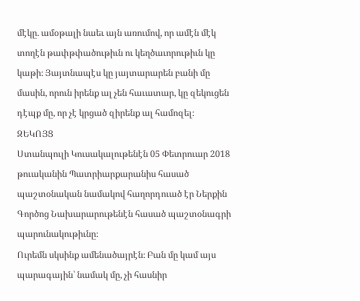մէկը. ամօթալի նաեւ այն առումով, որ ամէն մէկ տողէն թափթփածութիւն ու կեղծաւորութիւն կը կաթի։ Յայտնապէս կը յայտարարեն բանի մը մասին, որուն իրենք ալ չեն հաւատար, կը զեկուցեն դէպք մը, որ չէ կրցած զիրենք ալ համոզել։
ԶԵԿՈՅՑ
Ստանպուլի Կուսակալութենէն 05 Փետրուար 2018 թուականին Պատրիարքարանիս հասած պաշտօնական նամակով հաղորդուած էր Ներքին Գործոց Նախարարութենէն հասած պաշտօնագրի պարունակութիւնը։
Ուրեմն սկսինք ամենածայրէն։ Բան մը կամ այս պարագային՝ նամակ մը, չի հասնիր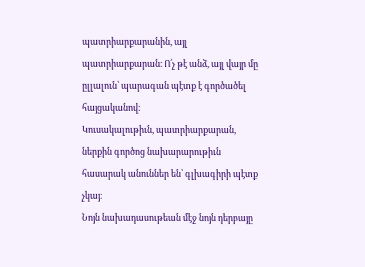պատրիարքարանին, այլ պատրիարքարան։ Ո՛չ թէ անձ, այլ վայր մը ըլլալուն՝ պարագան պէտք է գործածել հայցականով։
Կուսակալութիւն, պատրիարքարան, ներքին գործոց նախարարութիւն հասարակ անուններ են՝ գլխագիրի պէտք չկայ։
Նոյն նախադասութեան մէջ նոյն դերբայը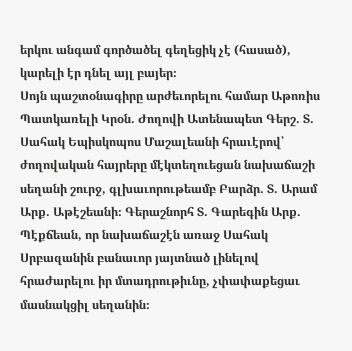երկու անգամ գործածել գեղեցիկ չէ (հասած), կարելի էր դնել այլ բայեր։
Սոյն պաշտօնագիրը արժեւորելու համար Աթոռիս Պատկառելի Կրօն. Ժողովի Ատենապետ Գերշ. Տ. Սահակ Եպիսկոպոս Մաշալեանի հրաւէրով՝ ժողովական հայրերը մէկտեղուեցան նախաճաշի սեղանի շուրջ, գլխաւորութեամբ Բարձր. Տ. Արամ Արք. Աթէշեանի։ Գերաշնորհ Տ. Գարեգին Արք. Պէքճեան, որ նախաճաշէն առաջ Սահակ Սրբազանին բանաւոր յայտնած լինելով հրաժարելու իր մտադրութիւնը, չփափաքեցաւ մասնակցիլ սեղանին։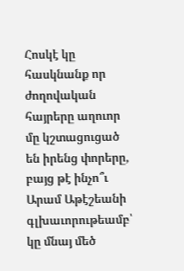Հոսկէ կը հասկնանք որ ժողովական հայրերը աղուոր մը կշտացուցած են իրենց փորերը, բայց թէ ինչո՞ւ Արամ Աթէշեանի գլխաւորութեամբ՝ կը մնայ մեծ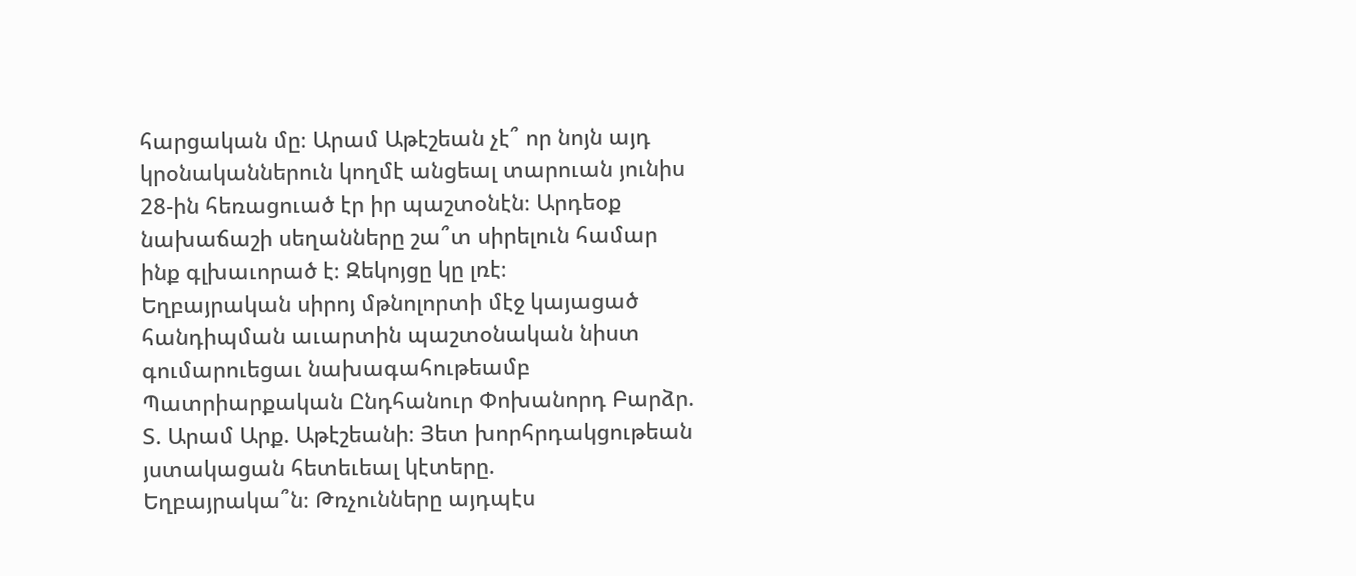հարցական մը։ Արամ Աթէշեան չէ՞ որ նոյն այդ կրօնականներուն կողմէ անցեալ տարուան յունիս 28-ին հեռացուած էր իր պաշտօնէն։ Արդեօք նախաճաշի սեղանները շա՞տ սիրելուն համար ինք գլխաւորած է։ Զեկոյցը կը լռէ։
Եղբայրական սիրոյ մթնոլորտի մէջ կայացած հանդիպման աւարտին պաշտօնական նիստ գումարուեցաւ նախագահութեամբ Պատրիարքական Ընդհանուր Փոխանորդ Բարձր. Տ. Արամ Արք. Աթէշեանի։ Յետ խորհրդակցութեան յստակացան հետեւեալ կէտերը.
Եղբայրակա՞ն։ Թռչունները այդպէս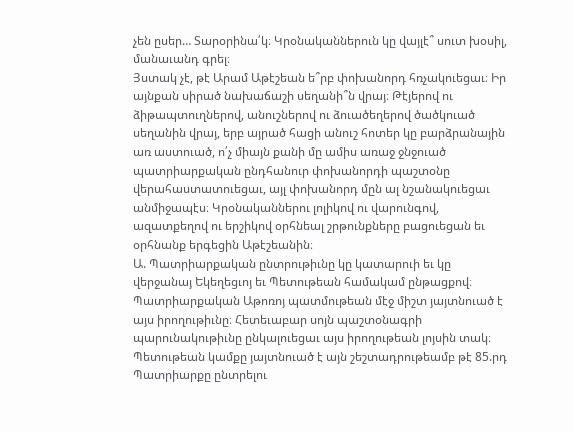չեն ըսեր… Տարօրինա՛կ։ Կրօնականներուն կը վայլէ՞ սուտ խօսիլ, մանաւանդ գրել։
Յստակ չէ, թէ Արամ Աթէշեան ե՞րբ փոխանորդ հռչակուեցաւ։ Իր այնքան սիրած նախաճաշի սեղանի՞ն վրայ։ Թէյերով ու ձիթապտուղներով, անուշներով ու ձուածեղերով ծածկուած սեղանին վրայ, երբ այրած հացի անուշ հոտեր կը բարձրանային առ աստուած, ո՛չ միայն քանի մը ամիս առաջ ջնջուած պատրիարքական ընդհանուր փոխանորդի պաշտօնը վերահաստատուեցաւ, այլ փոխանորդ մըն ալ նշանակուեցաւ անմիջապէս։ Կրօնականներու լոլիկով ու վարունգով, ազատքեղով ու երշիկով օրհնեալ շրթունքները բացուեցան եւ օրհնանք երգեցին Աթէշեանին։
Ա. Պատրիարքական ընտրութիւնը կը կատարուի եւ կը վերջանայ Եկեղեցւոյ եւ Պետութեան համակամ ընթացքով։ Պատրիարքական Աթոռոյ պատմութեան մէջ միշտ յայտնուած է այս իրողութիւնը։ Հետեւաբար սոյն պաշտօնագրի պարունակութիւնը ընկալուեցաւ այս իրողութեան լոյսին տակ։ Պետութեան կամքը յայտնուած է այն շեշտադրութեամբ թէ 85.րդ Պատրիարքը ընտրելու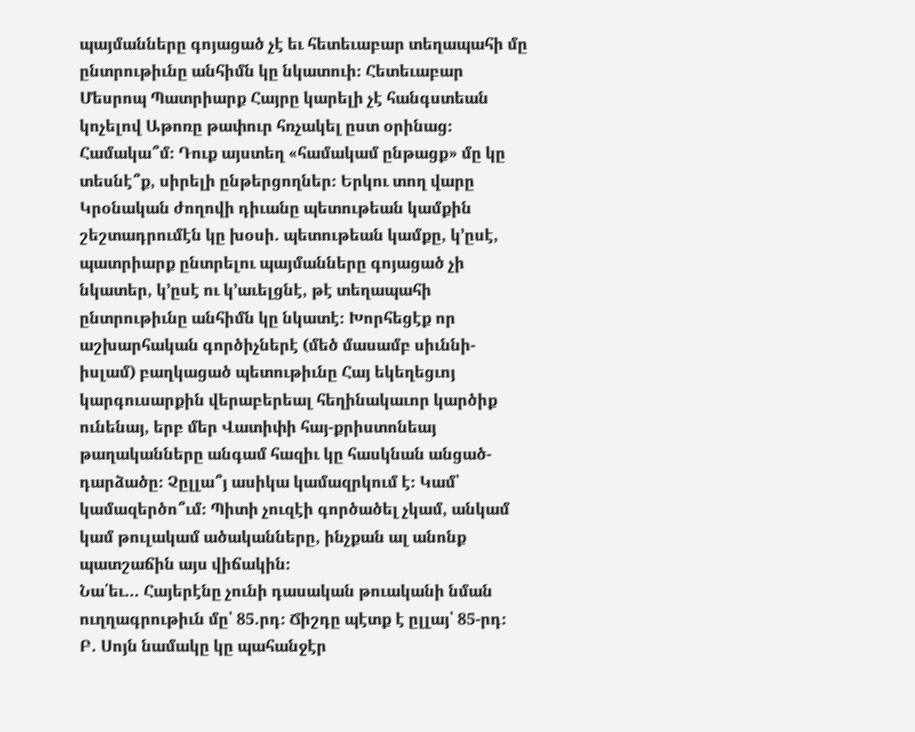պայմանները գոյացած չէ եւ հետեւաբար տեղապահի մը ընտրութիւնը անհիմն կը նկատուի։ Հետեւաբար Մեսրոպ Պատրիարք Հայրը կարելի չէ հանգստեան կոչելով Աթոռը թափուր հռչակել ըստ օրինաց։
Համակա՞մ։ Դուք այստեղ «համակամ ընթացք» մը կը տեսնէ՞ք, սիրելի ընթերցողներ։ Երկու տող վարը Կրօնական ժողովի դիւանը պետութեան կամքին շեշտադրումէն կը խօսի. պետութեան կամքը, կ՚ըսէ, պատրիարք ընտրելու պայմանները գոյացած չի նկատեր, կ՚ըսէ ու կ՚աւելցնէ, թէ տեղապահի ընտրութիւնը անհիմն կը նկատէ։ Խորհեցէք որ աշխարհական գործիչներէ (մեծ մասամբ սիւննի-իսլամ) բաղկացած պետութիւնը Հայ եկեղեցւոյ կարգուսարքին վերաբերեալ հեղինակաւոր կարծիք ունենայ, երբ մեր Վատիփի հայ-քրիստոնեայ թաղականները անգամ հազիւ կը հասկնան անցած-դարձածը։ Չըլլա՞յ ասիկա կամազրկում է։ Կամ՝ կամազերծո՞ւմ։ Պիտի չուզէի գործածել չկամ, անկամ կամ թուլակամ ածականները, ինչքան ալ անոնք պատշաճին այս վիճակին։
Նա՛եւ… Հայերէնը չունի դասական թուականի նման ուղղագրութիւն մը՝ 85.րդ։ Ճիշդը պէտք է ըլլայ՝ 85-րդ։
Բ. Սոյն նամակը կը պահանջէր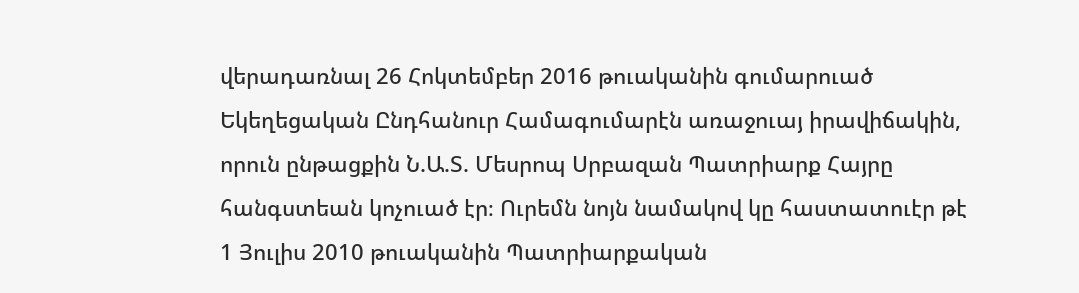վերադառնալ 26 Հոկտեմբեր 2016 թուականին գումարուած Եկեղեցական Ընդհանուր Համագումարէն առաջուայ իրավիճակին, որուն ընթացքին Ն.Ա.Տ. Մեսրոպ Սրբազան Պատրիարք Հայրը հանգստեան կոչուած էր։ Ուրեմն նոյն նամակով կը հաստատուէր թէ 1 Յուլիս 2010 թուականին Պատրիարքական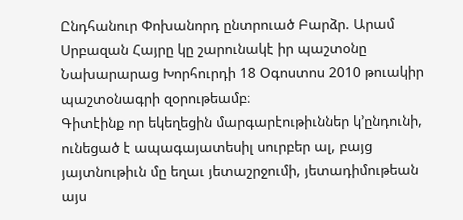Ընդհանուր Փոխանորդ ընտրուած Բարձր. Արամ Սրբազան Հայրը կը շարունակէ իր պաշտօնը Նախարարաց Խորհուրդի 18 Օգոստոս 2010 թուակիր պաշտօնագրի զօրութեամբ։
Գիտէինք որ եկեղեցին մարգարէութիւններ կ՚ընդունի, ունեցած է ապագայատեսիլ սուրբեր ալ, բայց յայտնութիւն մը եղաւ յետաշրջումի, յետադիմութեան այս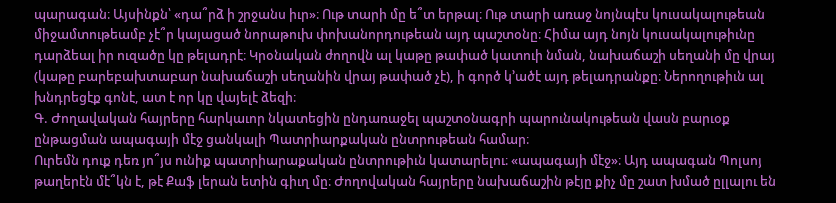պարագան։ Այսինքն՝ «դա՞րձ ի շրջանս իւր»։ Ութ տարի մը ե՞տ երթալ։ Ութ տարի առաջ նոյնպէս կուսակալութեան միջամտութեամբ չէ՞ր կայացած նորաթուխ փոխանորդութեան այդ պաշտօնը։ Հիմա այդ նոյն կուսակալութիւնը դարձեալ իր ուզածը կը թելադրէ։ Կրօնական ժողովն ալ կաթը թափած կատուի նման, նախաճաշի սեղանի մը վրայ (կաթը բարեբախտաբար նախաճաշի սեղանին վրայ թափած չէ), ի գործ կ՚ածէ այդ թելադրանքը։ Ներողութիւն ալ խնդրեցէք գոնէ, ատ է որ կը վայելէ ձեզի։
Գ. Ժողավական հայրերը հարկաւոր նկատեցին ընդառաջել պաշտօնագրի պարունակութեան վասն բարւօք ընթացման ապագայի մէջ ցանկալի Պատրիարքական ընտրութեան համար։
Ուրեմն դուք դեռ յո՞յս ունիք պատրիարաքական ընտրութիւն կատարելու։ «ապագայի մէջ»։ Այդ ապագան Պոլսոյ թաղերէն մէ՞կն է, թէ Քաֆ լերան ետին գիւղ մը։ Ժողովական հայրերը նախաճաշին թէյը քիչ մը շատ խմած ըլլալու են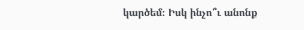կարծեմ։ Իսկ ինչո՞ւ անոնք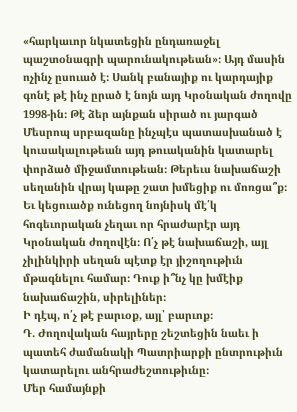«հարկաւոր նկատեցին ընդառաջել պաշտօնագրի պարունակութեան»։ Այդ մասին ոչինչ ըսուած է։ Սանկ բանայիք ու կարդայիք գոնէ թէ ինչ ըրած է նոյն այդ Կրօնական ժողովը 1998-ին։ Թէ ձեր այնքան սիրած ու յարգած Մեսրոպ սրբազանը ինչպէս պատասխանած է կուսակալութեան այդ թուականին կատարել փորձած միջամտութեան։ Թերեւս նախաճաշի սեղանին վրայ կաթը շատ խմեցիք ու մոռցա՞ք։ Եւ կեցուածք ունեցող նոյնիսկ մէ՛կ հոգեւորական չեղաւ որ հրաժարէր այդ Կրօնական ժողովէն։ Ո՛չ թէ նախաճաշի, այլ չիլինկիրի սեղան պէտք էր յիշողութիւն մթագնելու համար։ Դուք ի՞նչ կը խմէիք նախաճաշին, սիրելիներ։
Ի դէպ, ո՛չ թէ բարւօք, այլ՝ բարւոք։
Դ. Ժողովական հայրերը շեշտեցին նաեւ ի պատեհ ժամանակի Պատրիարքի ընտրութիւն կատարելու անհրաժեշտութիւնը։
Մեր համայնքի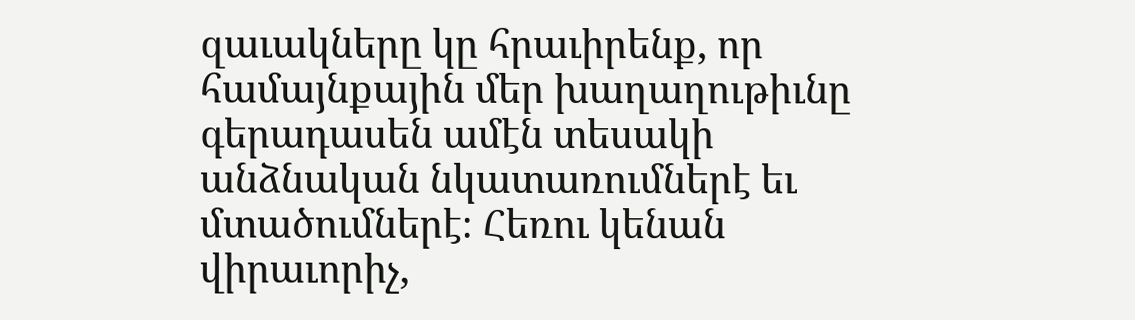զաւակները կը հրաւիրենք, որ համայնքային մեր խաղաղութիւնը գերադասեն ամէն տեսակի անձնական նկատառումներէ եւ մտածումներէ։ Հեռու կենան վիրաւորիչ,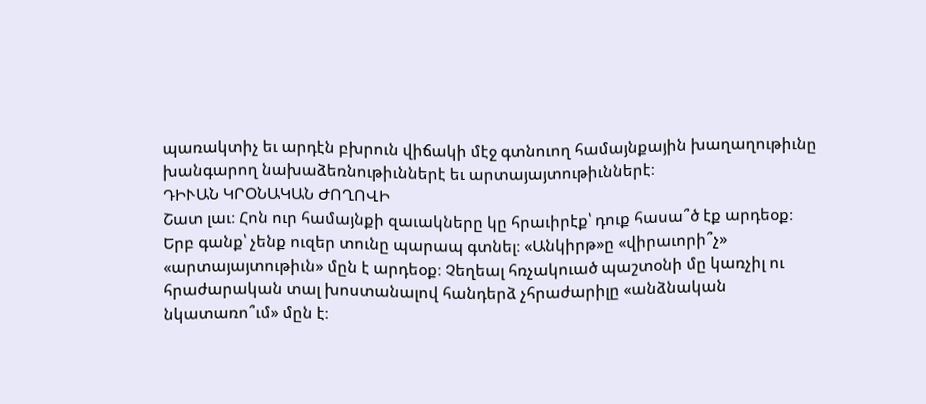պառակտիչ եւ արդէն բխրուն վիճակի մէջ գտնուող համայնքային խաղաղութիւնը խանգարող նախաձեռնութիւններէ եւ արտայայտութիւններէ։
ԴԻՒԱՆ ԿՐՕՆԱԿԱՆ ԺՈՂՈՎԻ
Շատ լաւ։ Հոն ուր համայնքի զաւակները կը հրաւիրէք՝ դուք հասա՞ծ էք արդեօք։ Երբ գանք՝ չենք ուզեր տունը պարապ գտնել։ «Անկիրթ»ը «վիրաւորի՞չ» «արտայայտութիւն» մըն է արդեօք։ Չեղեալ հռչակուած պաշտօնի մը կառչիլ ու հրաժարական տալ խոստանալով հանդերձ չհրաժարիլը «անձնական նկատառո՞ւմ» մըն է։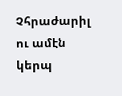Չհրաժարիլ ու ամէն կերպ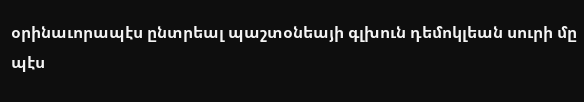օրինաւորապէս ընտրեալ պաշտօնեայի գլխուն դեմոկլեան սուրի մը պէս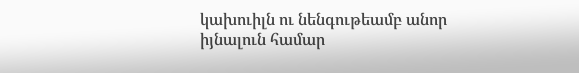կախուիլն ու նենգութեամբ անոր իյնալուն համար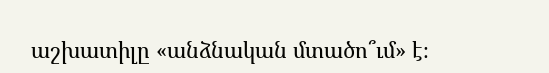աշխատիլը «անձնական մտածո՞ւմ» է։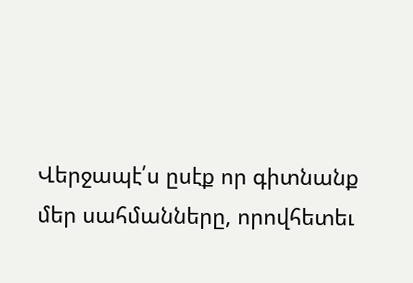Վերջապէ՛ս ըսէք որ գիտնանք մեր սահմանները, որովհետեւ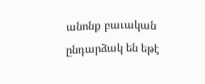անոնք բաւական ընդարձակ են եթէ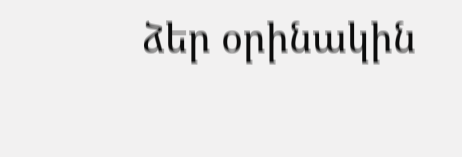ձեր օրինակին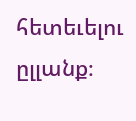հետեւելու ըլլանք։